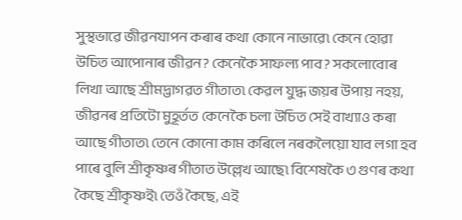সুস্থভাৱে জীৱনযাপন কৰাৰ কথা কোনে নাভাৱে৷ কেনে হোৱা উচিত আপোনাৰ জীৱন? কেনেকৈ সাফল্য পাব? সকলোবোৰ লিখা আছে শ্ৰীমদ্ভাগৱত গীতাত৷ কেৱল যুদ্ধ জয়ৰ উপায় নহয়, জীৱনৰ প্ৰতিটো মুহূৰ্তত কেনেকৈ চলা উচিত সেই বাখ্যাও কৰা আছে গীতাত৷ তেনে কোনো কাম কৰিলে নৰকলৈয়ো যাব লগা হব পাৰে বুলি শ্ৰীকৃষ্ণৰ গীতাত উল্লেখ আছে৷ বিশেষকৈ ৩ গুণৰ কথা কৈছে শ্ৰীকৃষ্ণই৷ তেওঁ কৈছে, এই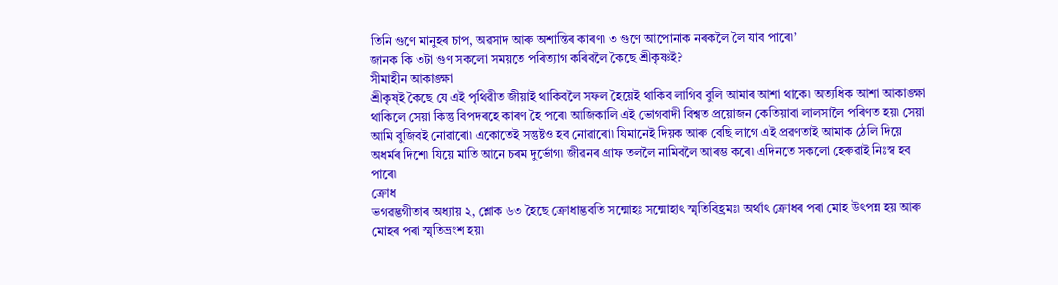তিনি গুণে মানুহৰ চাপ, অৱসাদ আৰু অশান্তিৰ কাৰণ৷ ৩ গুণে আপোনাক নৰকলৈ লৈ যাব পাৰে৷’
জানক কি ৩টা গুণ সকলো সময়তে পৰিত্যাগ কৰিবলৈ কৈছে শ্ৰীকৃষ্ণই?
সীমাহীন আকাঙ্ক্ষা
শ্ৰীকৃষ্ই কৈছে যে এই পৃথিৱীত জীয়াই থাকিবলৈ সফল হৈয়েই থাকিব লাগিব বুলি আমাৰ আশা থাকে৷ অত্যধিক আশা আকাঙ্ক্ষা থাকিলে সেয়া কিন্তু বিপদৰহে কাৰণ হৈ পৰে৷ আজিকালি এই ভোগবাদী বিশ্বত প্ৰয়োজন কেতিয়াবা লালসালৈ পৰিণত হয়৷ সেয়া আমি বুজিবই নোৱাৰো৷ একোতেই সন্তুষ্টও হব নোৱাৰো৷ যিমানেই দিয়ক আৰু বেছি লাগে এই প্ৰৱণতাই আমাক ঠেলি দিয়ে অধৰ্মৰ দিশে৷ যিয়ে মাতি আনে চৰম দুৰ্ভোগ৷ জীৱনৰ গ্ৰাফ তললৈ নামিবলৈ আৰম্ভ কৰে৷ এদিনতে সকলো হেৰুৱাই নিঃস্ব হব পাৰে৷
ক্ৰোধ
ভগৱদ্ভগীতাৰ অধ্যায় ২, শ্লোক ৬৩ হৈছে ক্ৰোধাদ্ভবতি সন্মোহঃ সন্মোহাৎ স্মৃতিবিহ্ৰমঃ৷ অৰ্থাৎ ক্ৰোধৰ পৰা মোহ উৎপন্ন হয় আৰু মোহৰ পৰা স্মৃতিভ্ৰংশ হয়৷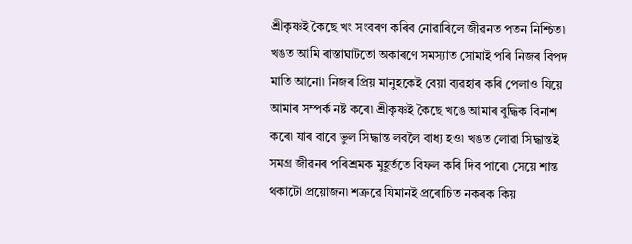শ্ৰীকৃষ্ণই কৈছে খং সংবৰণ কৰিব নোৱাৰিলে জীৱনত পতন নিশ্চিত৷ খঙত আমি ৰাস্তাঘাটতো অকাৰণে সমস্যাত সোমাই পৰি নিজৰ বিপদ মাতি আনো৷ নিজৰ প্ৰিয় মানুহকেই বেয়া ব্যৱহাৰ কৰি পেলাও যিয়ে আমাৰ সম্পৰ্ক নষ্ট কৰে৷ শ্ৰীকৃষ্ণই কৈছে খঙে আমাৰ বুদ্ধিক বিনাশ কৰে৷ যাৰ বাবে ভুল সিদ্ধান্ত লবলৈ বাধ্য হও৷ খঙত লোৱা সিদ্ধান্তই সমগ্ৰ জীৱনৰ পৰিশ্ৰমক মুহূৰ্ততে বিফল কৰি দিব পাৰে৷ সেয়ে শান্ত থকাটো প্ৰয়োজন৷ শত্ৰুৱে যিমানই প্ৰৰোচিত নকৰক কিয়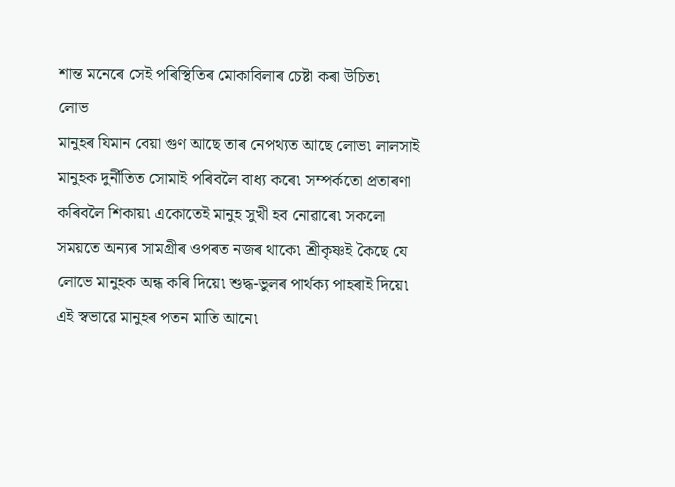শান্ত মনেৰে সেই পৰিস্থিতিৰ মোকাবিলাৰ চেষ্টা কৰা উচিত৷
লোভ
মানুহৰ যিমান বেয়া গুণ আছে তাৰ নেপথ্যত আছে লোভ৷ লালসাই মানুহক দুৰ্নীতিত সোমাই পৰিবলৈ বাধ্য কৰে৷ সম্পৰ্কতো প্ৰতাৰণা কৰিবলৈ শিকায়৷ একোতেই মানুহ সুখী হব নোৱাৰে৷ সকলো সময়তে অন্যৰ সামগ্ৰীৰ ওপৰত নজৰ থাকে৷ শ্ৰীকৃষ্ণই কৈছে যে লোভে মানুহক অন্ধ কৰি দিয়ে৷ শুদ্ধ-ভুলৰ পাৰ্থক্য পাহৰাই দিয়ে৷ এই স্বভাৱে মানুহৰ পতন মাতি আনে৷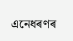এনেধৰণৰ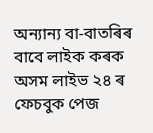অন্যান্য বা-বাতৰিৰ বাবে লাইক কৰক অসম লাইভ ২৪ ৰ ফেচবুক পেজ